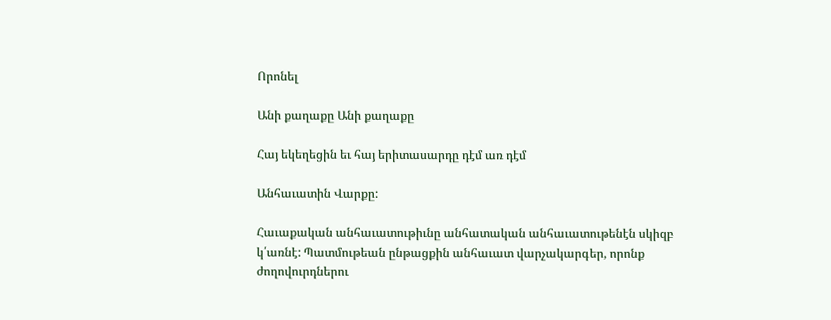Որոնել

Անի քաղաքը Անի քաղաքը

Հայ եկեղեցին եւ հայ երիտասարդը դէմ առ դէմ

Անհաւատին Վարքը:

Հաւաքական անհաւատութիւնը անհատական անհաւատութենէն սկիզբ կ՛առնէ: Պատմութեան ընթացքին անհաւատ վարչակարգեր, որոնք ժողովուրդներու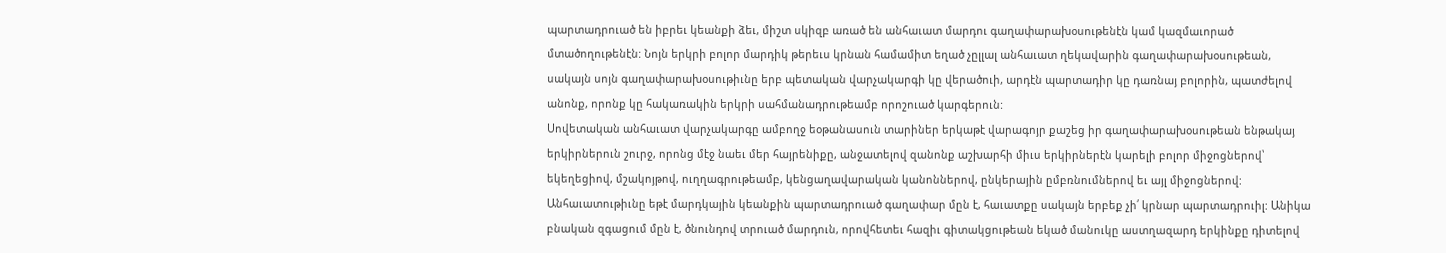պարտադրուած են իբրեւ կեանքի ձեւ, միշտ սկիզբ առած են անհաւատ մարդու գաղափարախօսութենէն կամ կազմաւորած մտածողութենէն: Նոյն երկրի բոլոր մարդիկ թերեւս կրնան համամիտ եղած չըլլալ անհաւատ ղեկավարին գաղափարախօսութեան, սակայն սոյն գաղափարախօսութիւնը երբ պետական վարչակարգի կը վերածուի, արդէն պարտադիր կը դառնայ բոլորին, պատժելով անոնք, որոնք կը հակառակին երկրի սահմանադրութեամբ որոշուած կարգերուն:
Սովետական անհաւատ վարչակարգը ամբողջ եօթանասուն տարիներ երկաթէ վարագոյր քաշեց իր գաղափարախօսութեան ենթակայ երկիրներուն շուրջ, որոնց մէջ նաեւ մեր հայրենիքը, անջատելով զանոնք աշխարհի միւս երկիրներէն կարելի բոլոր միջոցներով՝ եկեղեցիով, մշակոյթով, ուղղագրութեամբ, կենցաղավարական կանոններով, ընկերային ըմբռնումներով եւ այլ միջոցներով:
Անհաւատութիւնը եթէ մարդկային կեանքին պարտադրուած գաղափար մըն է, հաւատքը սակայն երբեք չի՛ կրնար պարտադրուիլ: Անիկա բնական զգացում մըն է, ծնունդով տրուած մարդուն, որովհետեւ հազիւ գիտակցութեան եկած մանուկը աստղազարդ երկինքը դիտելով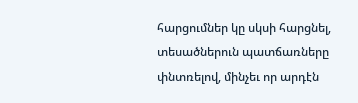հարցումներ կը սկսի հարցնել, տեսածներուն պատճառները փնտռելով, մինչեւ որ արդէն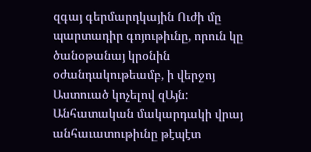զգայ գերմարդկային Ուժի մը պարտադիր գոյութիւնը, որուն կը ծանօթանայ կրօնին օժանդակութեամբ, ի վերջոյ Աստուած կոչելով զԱյն:
Անհատական մակարդակի վրայ անհաւատութիւնը թէպէտ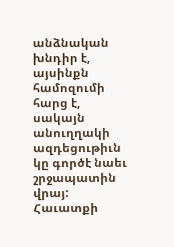անձնական խնդիր է, այսինքն համոզումի հարց է, սակայն անուղղակի ազդեցութիւն կը գործէ նաեւ շրջապատին վրայ: Հաւատքի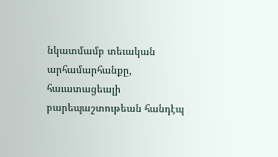նկատմամբ տեւական արհամարհանքը, հաւատացեալի բարեպաշտութեան հանդէպ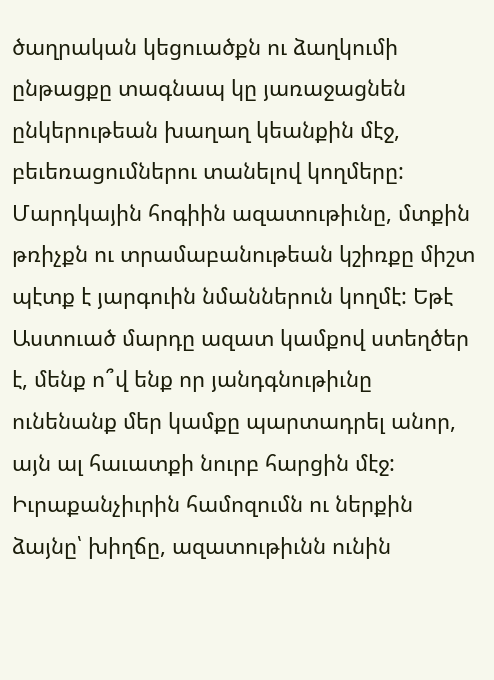ծաղրական կեցուածքն ու ձաղկումի ընթացքը տագնապ կը յառաջացնեն ընկերութեան խաղաղ կեանքին մէջ, բեւեռացումներու տանելով կողմերը:
Մարդկային հոգիին ազատութիւնը, մտքին թռիչքն ու տրամաբանութեան կշիռքը միշտ պէտք է յարգուին նմաններուն կողմէ: Եթէ Աստուած մարդը ազատ կամքով ստեղծեր է, մենք ո՞վ ենք որ յանդգնութիւնը ունենանք մեր կամքը պարտադրել անոր, այն ալ հաւատքի նուրբ հարցին մէջ: Իւրաքանչիւրին համոզումն ու ներքին ձայնը՝ խիղճը, ազատութիւնն ունին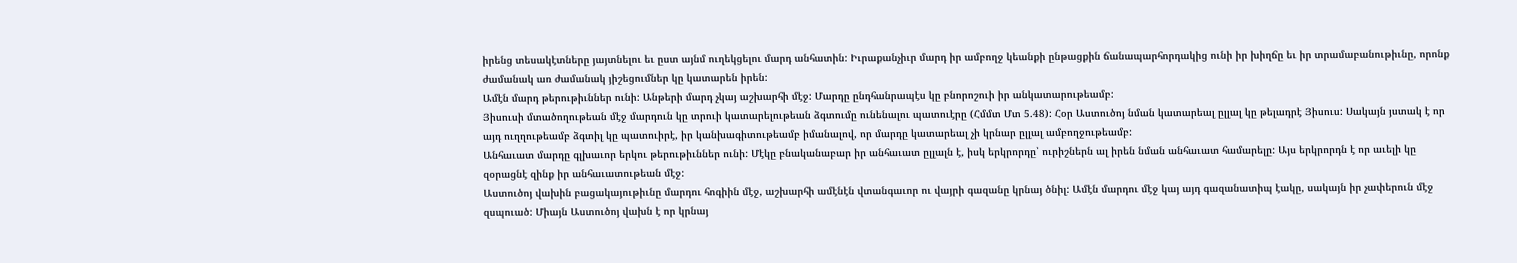իրենց տեսակէտները յայտնելու եւ ըստ այնմ ուղեկցելու մարդ անհատին: Իւրաքանչիւր մարդ իր ամբողջ կեանքի ընթացքին ճանապարհորդակից ունի իր խիղճը եւ իր տրամաբանութիւնը, որոնք ժամանակ առ ժամանակ յիշեցումներ կը կատարեն իրեն:
Ամէն մարդ թերութիւններ ունի: Անթերի մարդ չկայ աշխարհի մէջ: Մարդը ընդհանրապէս կը բնորոշուի իր անկատարութեամբ:
Յիսուսի մտածողութեան մէջ մարդուն կը տրուի կատարելութեան ձգտումը ունենալու պատուէրը (Հմմտ Մտ 5.48): Հօր Աստուծոյ նման կատարեալ ըլլալ կը թելադրէ Յիսուս: Սակայն յստակ է որ այդ ուղղութեամբ ձգտիլ կը պատուիրէ, իր կանխագիտութեամբ իմանալով, որ մարդը կատարեալ չի կրնար ըլլալ ամբողջութեամբ:
Անհաւատ մարդը գլխաւոր երկու թերութիւններ ունի: Մէկը բնականաբար իր անհաւատ ըլլալն է, իսկ երկրորդը՝ ուրիշներն ալ իրեն նման անհաւատ համարելը: Այս երկրորդն է որ աւելի կը զօրացնէ զինք իր անհաւատութեան մէջ:
Աստուծոյ վախին բացակայութիւնը մարդու հոգիին մէջ, աշխարհի ամէնէն վտանգաւոր ու վայրի գազանը կրնայ ծնիլ: Ամէն մարդու մէջ կայ այդ գազանատիպ էակը, սակայն իր չափերուն մէջ զսպուած: Միայն Աստուծոյ վախն է որ կրնայ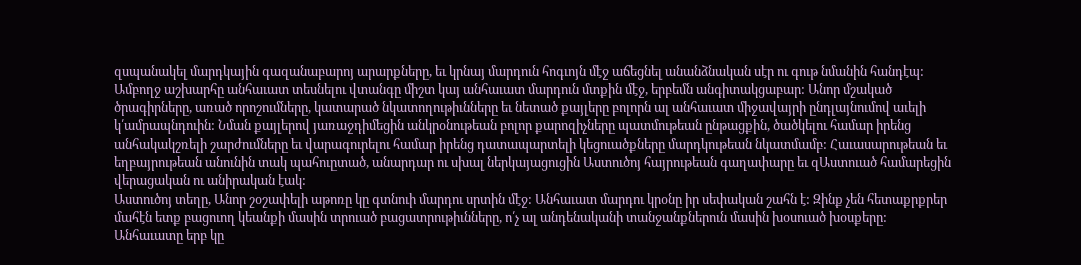զսպանակել մարդկային գազանաբարոյ արարքները, եւ կրնայ մարդուն հոգւոյն մէջ աճեցնել անանձնական սէր ու գութ նմանին հանդէպ:
Ամբողջ աշխարհը անհաւատ տեսնելու վտանգը միշտ կայ անհաւատ մարդուն մտքին մէջ, երբեմն անգիտակցաբար: Անոր մշակած ծրագիրները, առած որոշումները, կատարած նկատողութիւնները եւ նետած քայլերը բոլորն ալ անհաւատ միջավայրի ընդլայնումով աւելի կ՛ամրապնդուին: Նման քայլերով յառաջդիմեցին անկրօնութեան բոլոր քարոզիչները պատմութեան ընթացքին, ծածկելու համար իրենց անհակակշռելի շարժումները եւ վարագուրելու համար իրենց դատապարտելի կեցուածքները մարդկութեան նկատմամբ: Հաւասարութեան եւ եղբայրութեան անունին տակ պահուըտած, անարդար ու սխալ ներկայացուցին Աստուծոյ հայրութեան գաղափարը եւ զԱստուած համարեցին վերացական ու անիրական էակ:
Աստուծոյ տեղը, Անոր շօշափելի աթոռը կը գտնուի մարդու սրտին մէջ: Անհաւատ մարդու կրօնը իր սեփական շահն է: Զինք չեն հետաքրքրեր մահէն ետք բացուող կեանքի մասին տրուած բացատրութիւնները, ո՛չ ալ անդենականի տանջանքներուն մասին խօսուած խօսքերը:
Անհաւատը երբ կը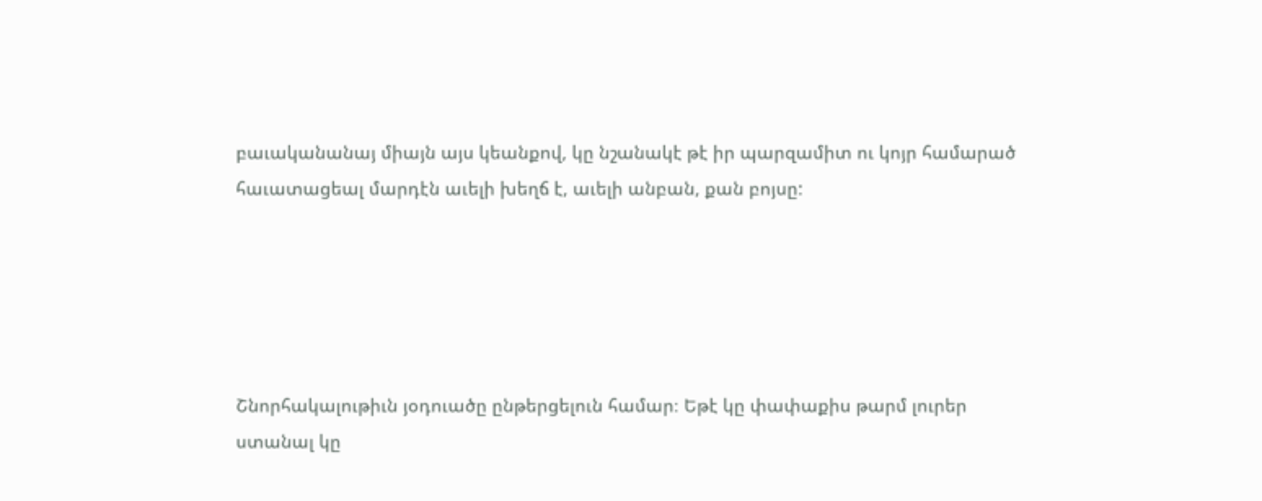բաւականանայ միայն այս կեանքով, կը նշանակէ թէ իր պարզամիտ ու կոյր համարած հաւատացեալ մարդէն աւելի խեղճ է, աւելի անբան, քան բոյսը:





Շնորհակալութիւն յօդուածը ընթերցելուն համար։ Եթէ կը փափաքիս թարմ լուրեր ստանալ կը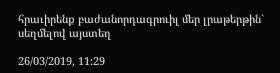հրաւիրենք բաժանորդագրուիլ մեր լրաթերթին` սեղմելով այստեղ

26/03/2019, 11:29